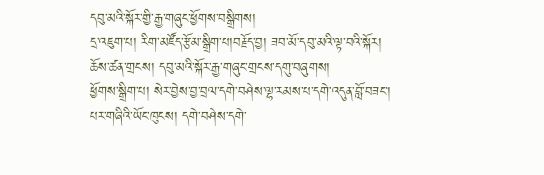དབུ་མའི་སྐོར་གྱི་རྒྱ་གཞུང་ཕྱོགས་བསྒྲིགས།
དྲ་འཇུག་པ། རིག་མཛོད་རྩོམ་སྒྲིག་པ།བརྗོད་བྱ། ཟབ་མོ་དབུ་མའི་ལྟ་བའི་སྐོར།
ཆོས་ཚན་གྲངས། དབུ་མའི་སྐོར་རྒྱ་གཞུང་གྲངས་དགུ་བཞུགས།
ཕྱོགས་སྒྲིག་པ། སེར་བྱེས་བྱ་བྲལ་དགེ་བཤེས་ལྷ་རམས་པ་དགེ་འདུན་བློ་བཟང་།
པར་གཞིའི་ཡོང་ཁུངས། དགེ་བཤེས་དགེ་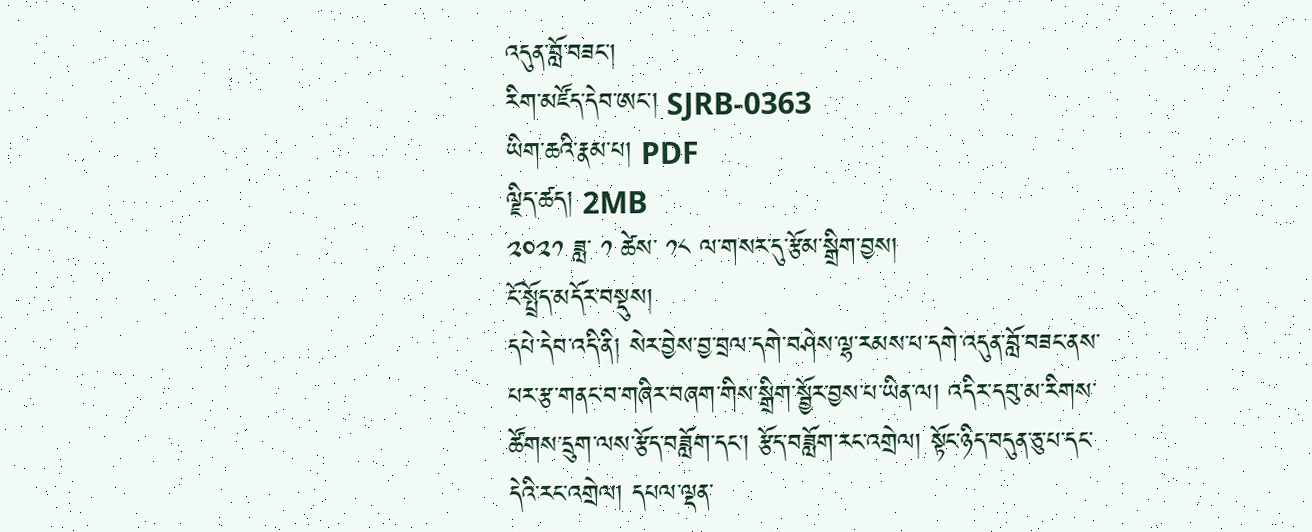འདུན་བློ་བཟང་།
རིག་མཛོད་དེབ་ཨང་། SJRB-0363
ཡིག་ཆའི་རྣམ་པ། PDF
ལྗིད་ཚད། 2MB
༢༠༢༡ ཟླ་ ༡ ཚེས་ ༡༨ ལ་གསར་དུ་རྩོམ་སྒྲིག་བྱས།
ངོ་སྤྲོད་མདོར་བསྡུས།
དཔེ་དེབ་འདི་ནི། སེར་བྱེས་བྱ་བྲལ་དགེ་བཤེས་ལྷ་རམས་པ་དགེ་འདུན་བློ་བཟང་ནས་པར་རྩ་གནང་བ་གཞིར་བཞག་གིས་སྒྲིག་སྦྱོར་བྱས་པ་ཡིན་ལ། འདིར་དབུ་མ་རིགས་ཚོགས་དྲུག་ལས་རྩོད་བཟློག་དང་། རྩོད་བཟློག་རང་འགྲེལ། སྟོང་ཉིད་བདུན་ཅུ་པ་དང་དེའི་རང་འགྲེལ། དཔལ་ལྡན་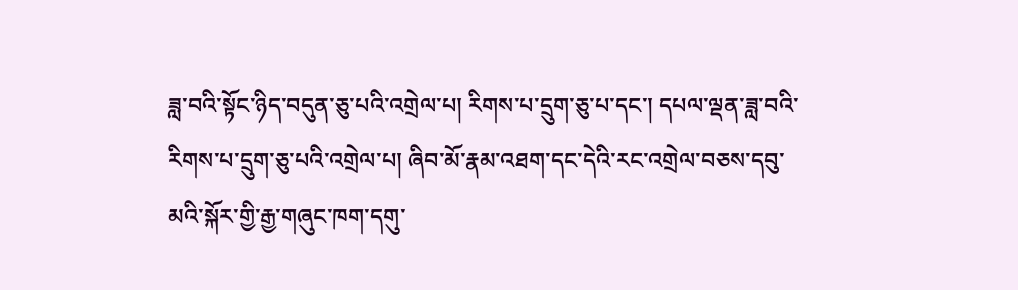ཟླ་བའི་སྟོང་ཉིད་བདུན་ཅུ་པའི་འགྲེལ་པ། རིགས་པ་དྲུག་ཅུ་པ་དང་། དཔལ་ལྡན་ཟླ་བའི་རིགས་པ་དྲུག་ཅུ་པའི་འགྲེལ་པ། ཞིབ་མོ་རྣམ་འཐག་དང་དེའི་རང་འགྲེལ་བཅས་དབུ་མའི་སྐོར་གྱི་རྒྱ་གཞུང་ཁག་དགུ་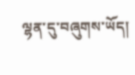ལྷན་དུ་བཞུགས་ཡོད།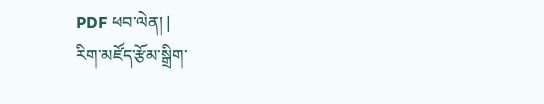PDF ཕབ་ལེན། |
རིག་མཛོད་རྩོམ་སྒྲིག་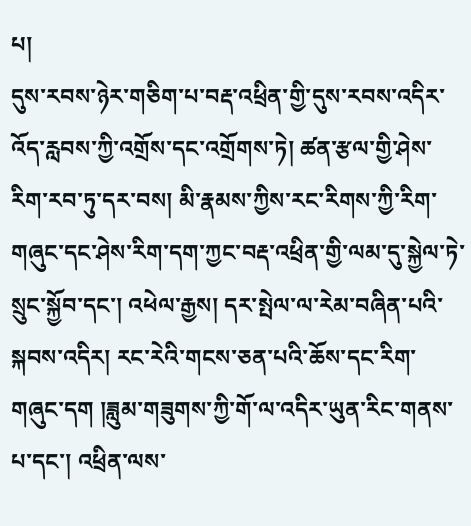པ།
དུས་རབས་ཉེར་གཅིག་པ་བརྡ་འཕྲིན་གྱི་དུས་རབས་འདིར་འོད་རླབས་ཀྱི་འགྲོས་དང་འགྲོགས་ཏེ། ཚན་རྩལ་གྱི་ཤེས་རིག་རབ་ཏུ་དར་བས། མི་རྣམས་ཀྱིས་རང་རིགས་ཀྱི་རིག་གཞུང་དང་ཤེས་རིག་དག་ཀྱང་བརྡ་འཕྲིན་གྱི་ལམ་དུ་སྐྱེལ་ཏེ་སྲུང་སྐྱོབ་དང་། འཕེལ་རྒྱས། དར་སྤེལ་ལ་རེམ་བཞིན་པའི་སྐབས་འདིར། རང་རེའི་གངས་ཅན་པའི་ཆོས་དང་རིག་གཞུང་དག །ཟླུམ་གཟུགས་ཀྱི་གོ་ལ་འདིར་ཡུན་རིང་གནས་པ་དང་། འཕྲིན་ལས་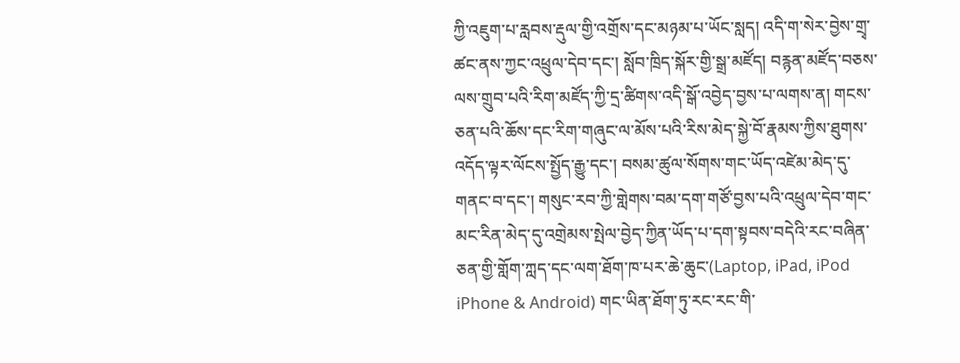ཀྱི་འཇུག་པ་རླབས་རྡུལ་གྱི་འགྲོས་དང་མཉམ་པ་ཡོང་སླད། འདི་ག་སེར་བྱེས་གྲྭ་ཚང་ནས་ཀྱང་འཕྲུལ་དེབ་དང་། སློབ་ཁྲིད་སྐོར་གྱི་སྒྲ་མཛོད། བརྙན་མཛོད་བཅས་ལས་གྲུབ་པའི་རིག་མཛོད་ཀྱི་དྲ་ཚིགས་འདི་སྒོ་འབྱེད་བྱས་པ་ལགས་ན། གངས་ཅན་པའི་ཆོས་དང་རིག་གཞུང་ལ་མོས་པའི་རིས་མེད་སྐྱེ་བོ་རྣམས་ཀྱིས་ཐུགས་འདོད་ལྟར་ལོངས་སྤྱོད་རྒྱུ་དང་། བསམ་ཚུལ་སོགས་གང་ཡོད་འཛེམ་མེད་དུ་གནང་བ་དང་། གསུང་རབ་ཀྱི་གླེགས་བམ་དག་གཙོ་བྱས་པའི་འཕྲུལ་དེབ་གང་མང་རིན་མེད་དུ་འགྲེམས་སྤེལ་བྱེད་ཀྱིན་ཡོད་པ་དག་སྟབས་བདེའི་རང་བཞིན་ཅན་གྱི་གློག་ཀླད་དང་ལག་ཐོག་ཁ་པར་ཆེ་ཆུང་(Laptop, iPad, iPod iPhone & Android) གང་ཡིན་ཐོག་ཏུ་རང་རང་གི་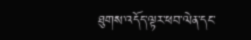ཐུགས་འདོད་ལྟར་ཕབ་ལེན་དང་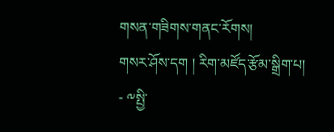གསན་གཟིགས་གནང་རོགས།
གསར་ཤོས་དག ། རིག་མཛོད་རྩོམ་སྒྲིག་པ།
- ༸སྤྱི་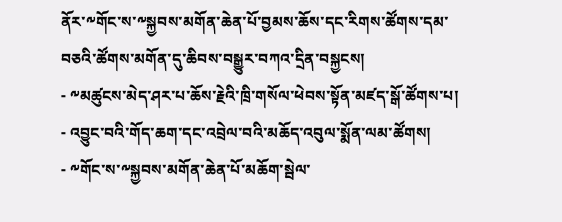ནོར་༸གོང་ས་༸སྐྱབས་མགོན་ཆེན་པོ་བྱམས་ཆོས་དང་རིགས་ཚོགས་དམ་བཅའི་ཚོགས་མགོན་དུ་ཆིབས་བསྒྱུར་བཀའ་དྲིན་བསྐྱངས།
- ༸མཚུངས་མེད་ཤར་པ་ཆོས་རྗེའི་ཁྲི་གསོལ་ཕེབས་སྟོན་མཛད་སྒོ་ཚོགས་པ།
- འབྱུང་བའི་གོད་ཆག་དང་འབྲེལ་བའི་མཆོད་འབུལ་སྨོན་ལམ་ཚོགས།
- ༸གོང་ས་༸སྐྱབས་མགོན་ཆེན་པོ་མཆོག་སྦེལ་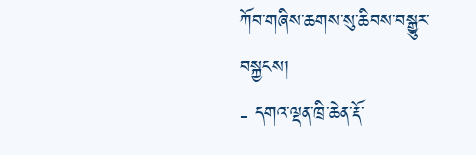ཀོབ་གཞིས་ཆགས་སུ་ཆིབས་བསྒྱུར་བསྐྱངས།
- དགའ་ལྡན་ཁྲི་ཆེན་རྡོ་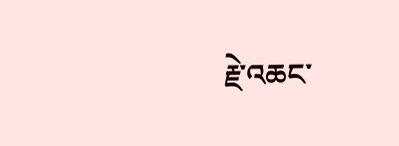རྗེ་འཆང་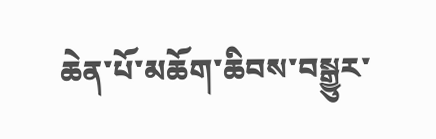ཆེན་པོ་མཆོག་ཆིབས་བསྒྱུར་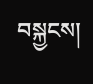བསྐྱངས།